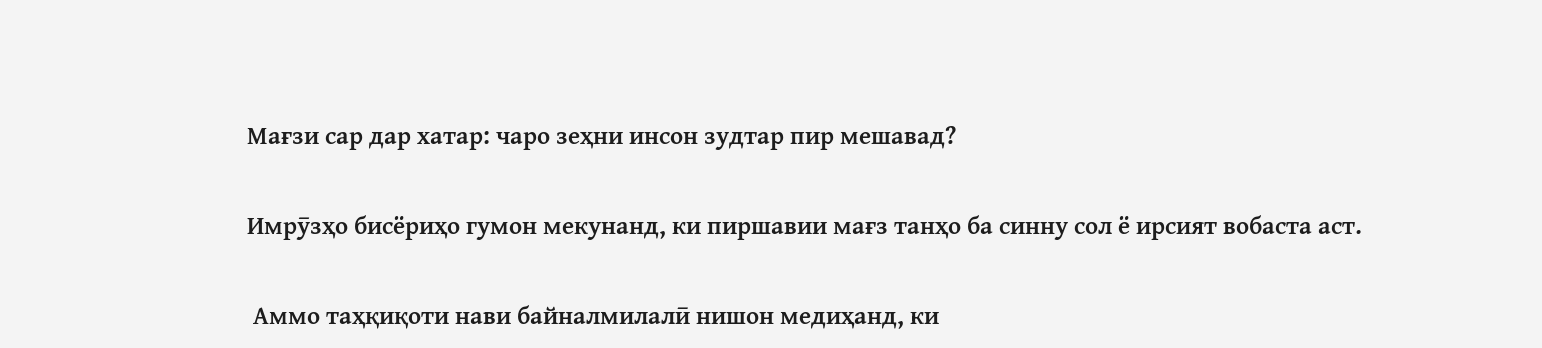Мағзи сар дар хатар: чаро зеҳни инсон зудтар пир мешавад?

Имрӯзҳо бисёриҳо гумон мекунанд, ки пиршавии мағз танҳо ба синну сол ё ирсият вобаста аст.

 Аммо таҳқиқоти нави байналмилалӣ нишон медиҳанд, ки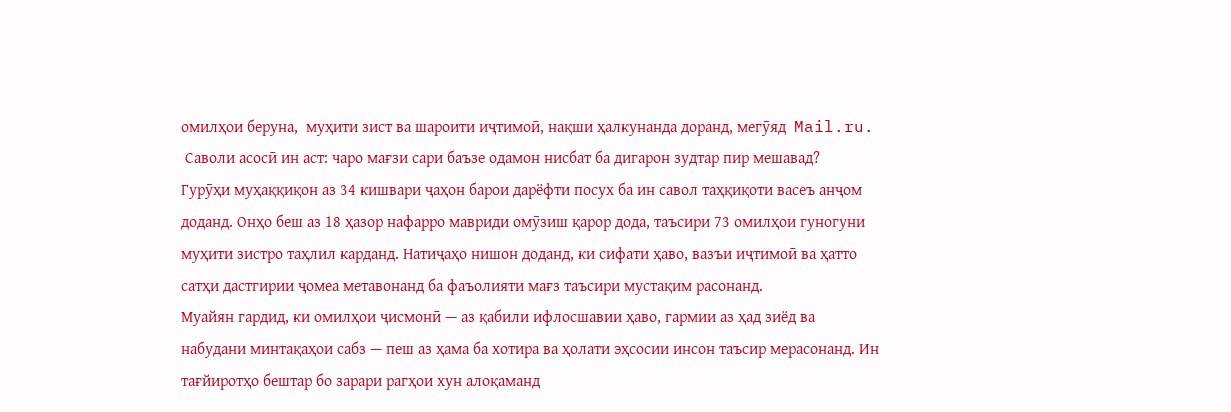омилҳои беруна,  муҳити зист ва шароити иҷтимоӣ, нақши ҳалкунанда доранд, мегӯяд  Mail.ru.
 Саволи асосӣ ин аст: чаро мағзи сари баъзе одамон нисбат ба дигарон зудтар пир мешавад?
Гурӯҳи муҳаққиқон аз 34 кишвари ҷаҳон барои дарёфти посух ба ин савол таҳқиқоти васеъ анҷом доданд. Онҳо беш аз 18 ҳазор нафарро мавриди омӯзиш қарор дода, таъсири 73 омилҳои гуногуни муҳити зистро таҳлил карданд. Натиҷаҳо нишон доданд, ки сифати ҳаво, вазъи иҷтимоӣ ва ҳатто сатҳи дастгирии ҷомеа метавонанд ба фаъолияти мағз таъсири мустақим расонанд.
Муайян гардид, ки омилҳои ҷисмонӣ — аз қабили ифлосшавии ҳаво, гармии аз ҳад зиёд ва набудани минтақаҳои сабз — пеш аз ҳама ба хотира ва ҳолати эҳсосии инсон таъсир мерасонанд. Ин тағйиротҳо бештар бо зарари рагҳои хун алоқаманд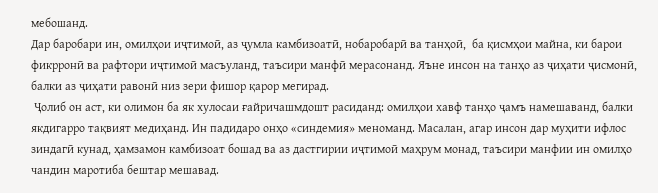мебошанд.
Дар баробари ин, омилҳои иҷтимоӣ, аз ҷумла камбизоатӣ, нобаробарӣ ва танҳоӣ,  ба қисмҳои майна, ки барои фикрронӣ ва рафтори иҷтимоӣ масъуланд, таъсири манфӣ мерасонанд. Яъне инсон на танҳо аз ҷиҳати ҷисмонӣ, балки аз ҷиҳати равонӣ низ зери фишор қарор мегирад.
 Ҷолиб он аст, ки олимон ба як хулосаи ғайричашмдошт расиданд: омилҳои хавф танҳо ҷамъ намешаванд, балки якдигарро тақвият медиҳанд. Ин падидаро онҳо «синдемия» меноманд. Масалан, агар инсон дар муҳити ифлос зиндагӣ кунад, ҳамзамон камбизоат бошад ва аз дастгирии иҷтимоӣ маҳрум монад, таъсири манфии ин омилҳо чандин маротиба бештар мешавад.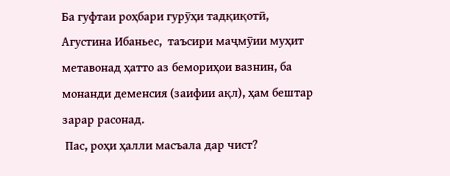Ба гуфтаи роҳбари гурӯҳи тадқиқотӣ, Агустина Ибаньес,  таъсири маҷмӯии муҳит метавонад ҳатто аз бемориҳои вазнин, ба монанди деменсия (заифии ақл), ҳам бештар зарар расонад.
 Пас, роҳи ҳалли масъала дар чист?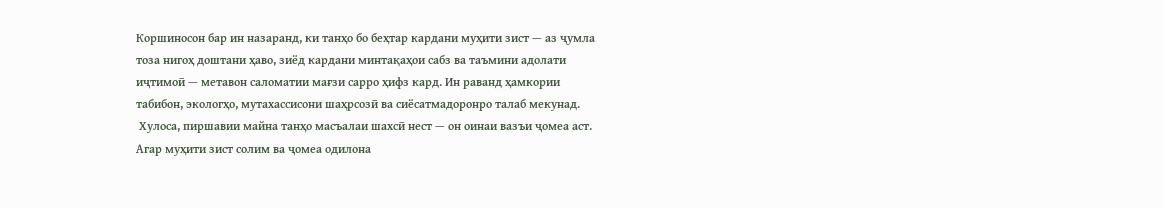Коршиносон бар ин назаранд, ки танҳо бо беҳтар кардани муҳити зист — аз ҷумла тоза нигоҳ доштани ҳаво, зиёд кардани минтақаҳои сабз ва таъмини адолати иҷтимоӣ — метавон саломатии мағзи сарро ҳифз кард. Ин раванд ҳамкории табибон, экологҳо, мутахассисони шаҳрсозӣ ва сиёсатмадоронро талаб мекунад.
 Хулоса, пиршавии майна танҳо масъалаи шахсӣ нест — он оинаи вазъи ҷомеа аст. Агар муҳити зист солим ва ҷомеа одилона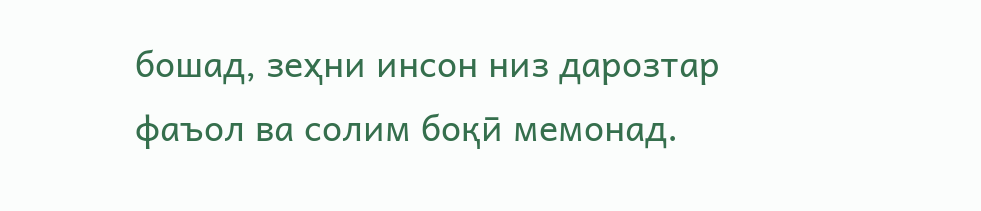бошад, зеҳни инсон низ дарозтар фаъол ва солим боқӣ мемонад.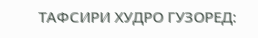ТАФСИРИ ХУДРО ГУЗОРЕД: